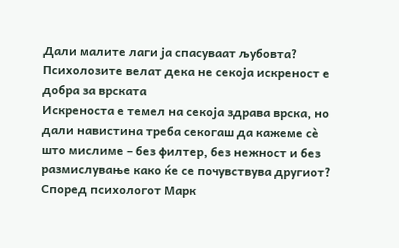Дали малите лаги ја спасуваат љубовта? Психолозите велат дека не секоја искреност е добра за врската
Искреноста е темел на секоја здрава врска, но дали навистина треба секогаш да кажеме сè што мислиме – без филтер, без нежност и без размислување како ќе се почувствува другиот?
Според психологот Марк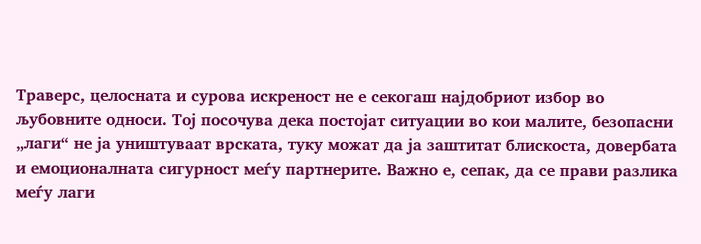Траверс, целосната и сурова искреност не е секогаш најдобриот избор во љубовните односи. Тој посочува дека постојат ситуации во кои малите, безопасни „лаги“ не ја уништуваат врската, туку можат да ја заштитат блискоста, довербата и емоционалната сигурност меѓу партнерите. Важно е, сепак, да се прави разлика меѓу лаги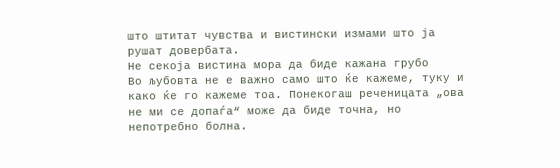што штитат чувства и вистински измами што ја рушат довербата.
Не секоја вистина мора да биде кажана грубо
Во љубовта не е важно само што ќе кажеме, туку и како ќе го кажеме тоа. Понекогаш реченицата „ова не ми се допаѓа“ може да биде точна, но непотребно болна.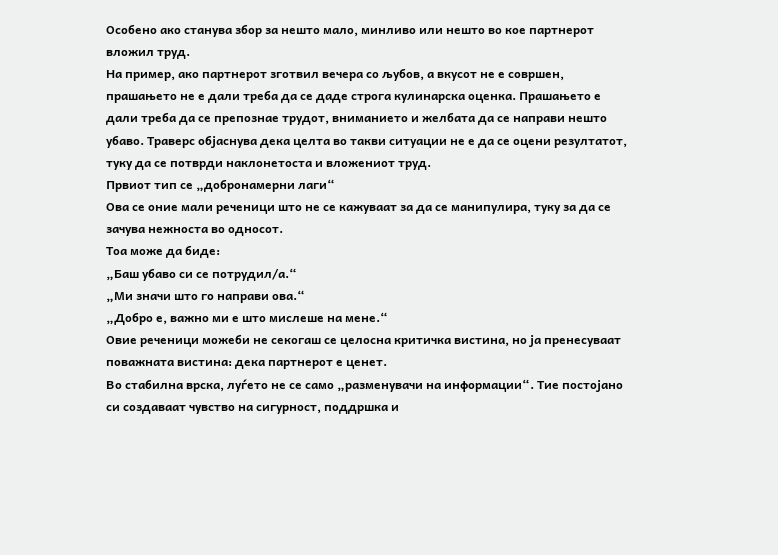Особено ако станува збор за нешто мало, минливо или нешто во кое партнерот вложил труд.
На пример, ако партнерот зготвил вечера со љубов, а вкусот не е совршен, прашањето не е дали треба да се даде строга кулинарска оценка. Прашањето е дали треба да се препознае трудот, вниманието и желбата да се направи нешто убаво. Траверс објаснува дека целта во такви ситуации не е да се оцени резултатот, туку да се потврди наклонетоста и вложениот труд.
Првиот тип се „добронамерни лаги“
Ова се оние мали реченици што не се кажуваат за да се манипулира, туку за да се зачува нежноста во односот.
Тоа може да биде:
„Баш убаво си се потрудил/а.“
„Ми значи што го направи ова.“
„Добро е, важно ми е што мислеше на мене.“
Овие реченици можеби не секогаш се целосна критичка вистина, но ја пренесуваат поважната вистина: дека партнерот е ценет.
Во стабилна врска, луѓето не се само „разменувачи на информации“. Тие постојано си создаваат чувство на сигурност, поддршка и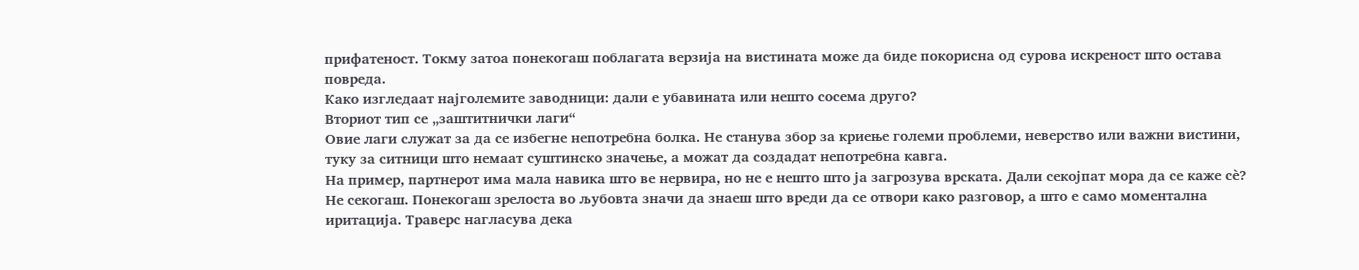прифатеност. Токму затоа понекогаш поблагата верзија на вистината може да биде покорисна од сурова искреност што остава повреда.
Како изгледаат најголемите заводници: дали е убавината или нешто сосема друго?
Вториот тип се „заштитнички лаги“
Овие лаги служат за да се избегне непотребна болка. Не станува збор за криење големи проблеми, неверство или важни вистини, туку за ситници што немаат суштинско значење, а можат да создадат непотребна кавга.
На пример, партнерот има мала навика што ве нервира, но не е нешто што ја загрозува врската. Дали секојпат мора да се каже сè? Не секогаш. Понекогаш зрелоста во љубовта значи да знаеш што вреди да се отвори како разговор, а што е само моментална иритација. Траверс нагласува дека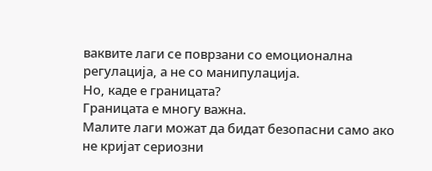ваквите лаги се поврзани со емоционална регулација, а не со манипулација.
Но, каде е границата?
Границата е многу важна.
Малите лаги можат да бидат безопасни само ако не кријат сериозни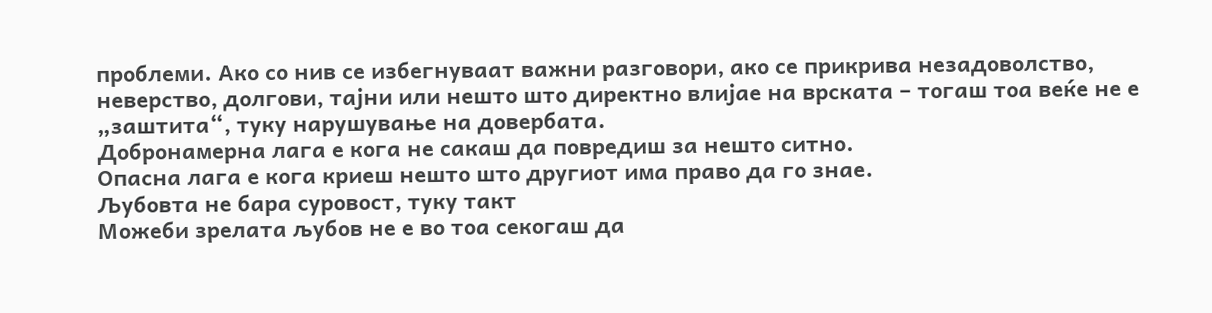проблеми. Ако со нив се избегнуваат важни разговори, ако се прикрива незадоволство, неверство, долгови, тајни или нешто што директно влијае на врската – тогаш тоа веќе не е „заштита“, туку нарушување на довербата.
Добронамерна лага е кога не сакаш да повредиш за нешто ситно.
Опасна лага е кога криеш нешто што другиот има право да го знае.
Љубовта не бара суровост, туку такт
Можеби зрелата љубов не е во тоа секогаш да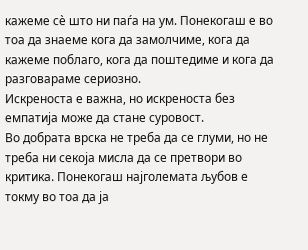кажеме сè што ни паѓа на ум. Понекогаш е во тоа да знаеме кога да замолчиме, кога да кажеме поблаго, кога да поштедиме и кога да разговараме сериозно.
Искреноста е важна, но искреноста без емпатија може да стане суровост.
Во добрата врска не треба да се глуми, но не треба ни секоја мисла да се претвори во критика. Понекогаш најголемата љубов е токму во тоа да ја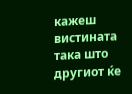кажеш вистината така што другиот ќе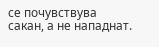се почувствува сакан, а не нападнат.